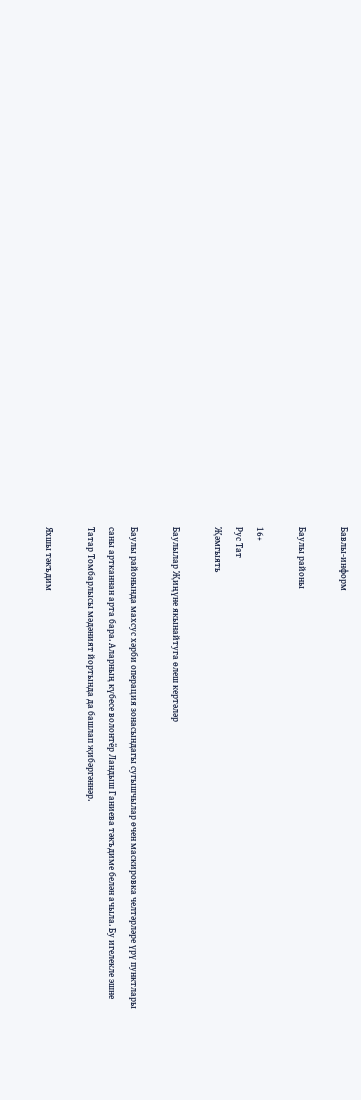Бавлы-информ

Баулы районы

16+
Рус Тат
Җәмгыять

Баулылар Җиңүне якынайтуга өлеш кертәләр

Баулы районында махсус хәрби операция зонасындагы сугышчылар өчен маскировка челтәрләре үрү пунктлары саны артканнан арта бара. Аларның күбесе волонтёр Ландыш Ганиева тәкъдиме белән ачыла. Бу игелекле эшне Татар Томбарлысы мәдәният йортында да башлап җибәргәннәр.

Яхшы тәкъдим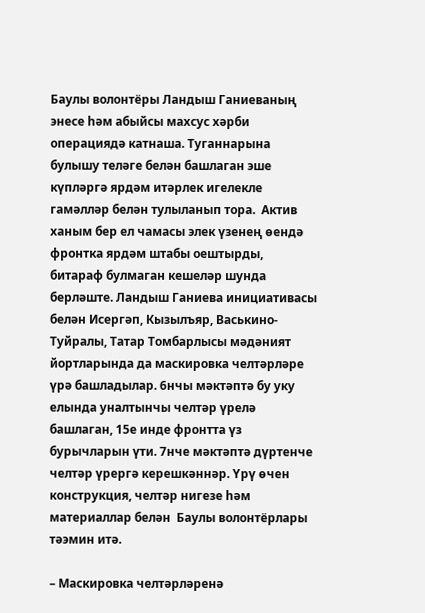Баулы волонтёры Ландыш Ганиеваның энесе һәм абыйсы махсус хәрби операциядә катнаша. Туганнарына булышу теләге белән башлаган эше күпләргә ярдәм итәрлек игелекле гамәлләр белән тулыланып тора.  Актив ханым бер ел чамасы элек үзенең өендә фронтка ярдәм штабы оештырды, битараф булмаган кешеләр шунда берләште. Ландыш Ганиева инициативасы белән Исергәп, Кызылъяр, Васькино-Туйралы, Татар Томбарлысы мәдәният йортларында да маскировка челтәрләре үрә башладылар. 6нчы мәктәптә бу уку елында уналтынчы челтәр үрелә башлаган, 15е инде фронтта үз бурычларын үти. 7нче мәктәптә дүртенче челтәр үрергә керешкәннәр. Үрү өчен конструкция, челтәр нигезе һәм материаллар белән  Баулы волонтёрлары тәэмин итә.

– Маскировка челтәрләренә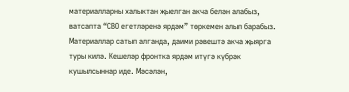материалларны халыктан җыелган акча белән алабыз, ватсапта “СВО егетләренә ярдәм” төркемен алып барабыз. Материаллар сатып алганда, даими рәвештә акча җыярга туры килә. Кешеләр фронтка ярдәм итүгә күбрәк кушылсыннар иде. Мәсәлән,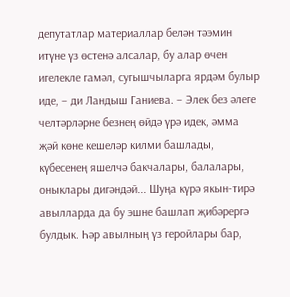депутатлар материаллар белән тәэмин итүне үз өстенә алсалар, бу алар өчен игелекле гамәл, сугышчыларга ярдәм булыр иде, – ди Ландыш Ганиева. – Элек без әлеге челтәрләрне безнең өйдә үрә идек, әмма җәй көне кешеләр килми башлады, күбесенең яшелчә бакчалары, балалары, оныклары дигәндәй... Шуңа күрә якын-тирә авылларда да бу эшне башлап җибәрергә булдык. Һәр авылның үз геройлары бар,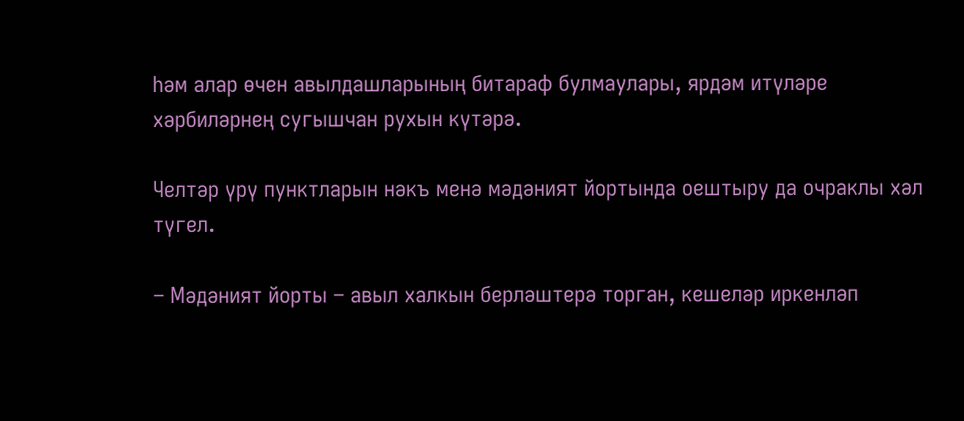һәм алар өчен авылдашларының битараф булмаулары, ярдәм итүләре хәрбиләрнең сугышчан рухын күтәрә.

Челтәр үрү пунктларын нәкъ менә мәдәният йортында оештыру да очраклы хәл түгел.

– Мәдәният йорты – авыл халкын берләштерә торган, кешеләр иркенләп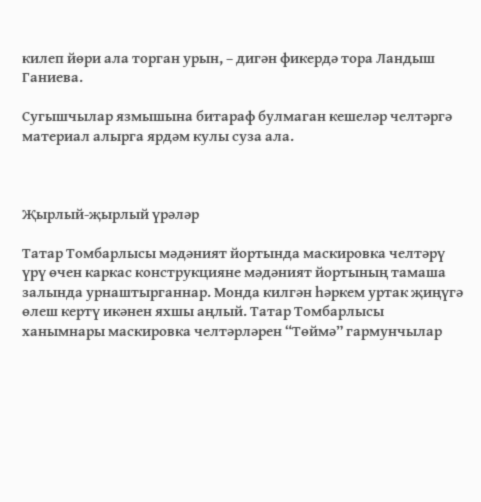килеп йөри ала торган урын, – дигән фикердә тора Ландыш Ганиева.

Сугышчылар язмышына битараф булмаган кешеләр челтәргә материал алырга ярдәм кулы суза ала.



Җырлый-җырлый үрәләр

Татар Томбарлысы мәдәният йортында маскировка челтәрү үрү өчен каркас конструкцияне мәдәният йортының тамаша залында урнаштырганнар. Монда килгән һәркем уртак җиңүгә өлеш кертү икәнен яхшы аңлый. Татар Томбарлысы ханымнары маскировка челтәрләрен “Төймә” гармунчылар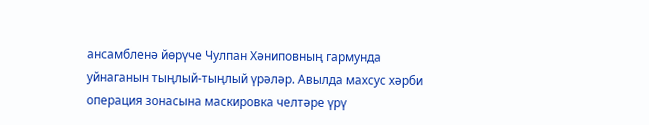ансамбленә йөрүче Чулпан Хәниповның гармунда уйнаганын тыңлый-тыңлый үрәләр. Авылда махсус хәрби операция зонасына маскировка челтәре үрү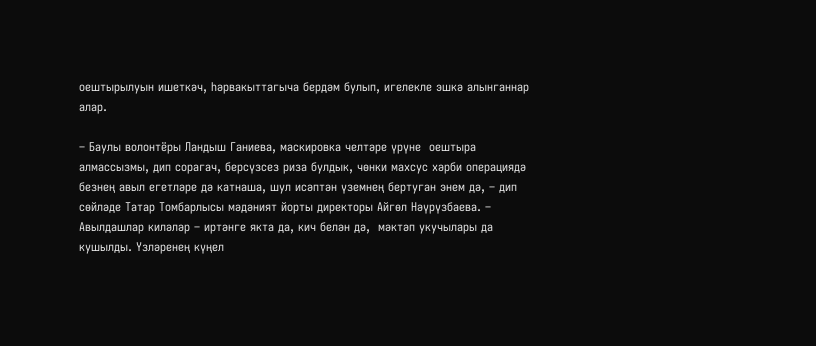оештырылуын ишеткәч, һәрвакыттагыча бердәм булып, игелекле эшкә алынганнар алар.

– Баулы волонтёры Ландыш Ганиева, маскировка челтәре үрүне  оештыра алмассызмы, дип сорагач, берсүзсез риза булдык, чөнки махсус хәрби операциядә безнең авыл егетләре дә катнаша, шул исәптән үземнең бертуган энем дә, – дип сөйләде Татар Томбарлысы мәдәният йорты директоры Айгөл Нәүрүзбаева. –  Авылдашлар киләләр – иртәнге якта да, кич белән дә,  мәктәп укучылары да кушылды. Үзләренең күңел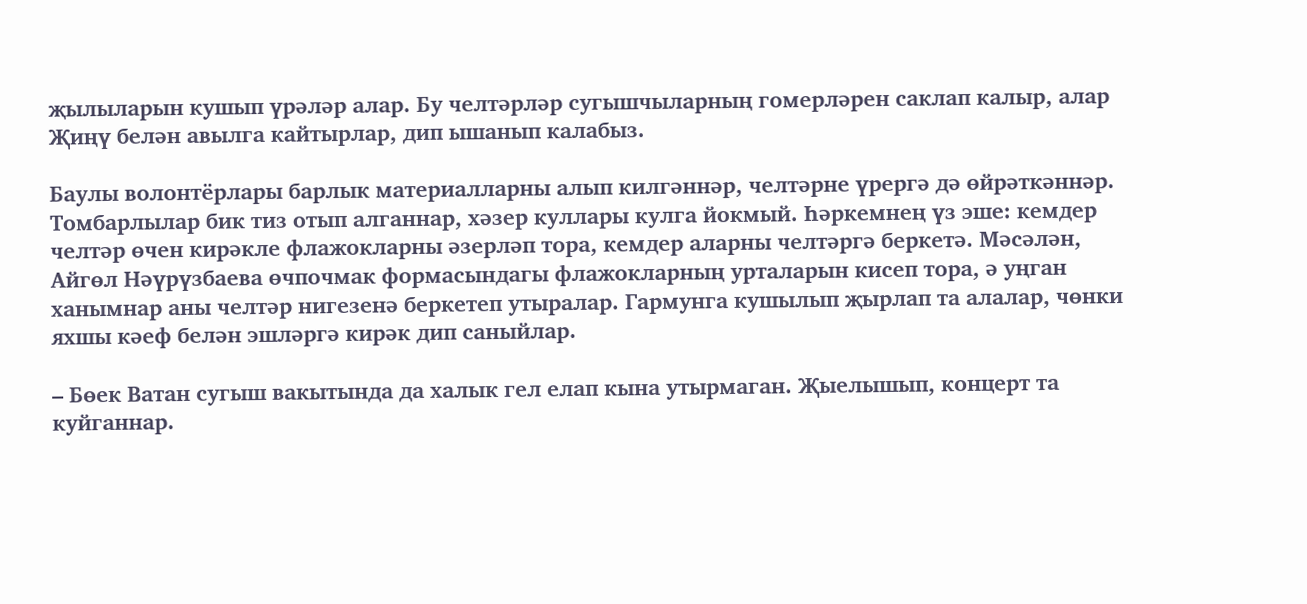җылыларын кушып үрәләр алар. Бу челтәрләр сугышчыларның гомерләрен саклап калыр, алар Җиңү белән авылга кайтырлар, дип ышанып калабыз.

Баулы волонтёрлары барлык материалларны алып килгәннәр, челтәрне үрергә дә өйрәткәннәр. Томбарлылар бик тиз отып алганнар, хәзер куллары кулга йокмый. Һәркемнең үз эше: кемдер челтәр өчен кирәкле флажокларны әзерләп тора, кемдер аларны челтәргә беркетә. Мәсәлән, Айгөл Нәүрүзбаева өчпочмак формасындагы флажокларның урталарын кисеп тора, ә уңган ханымнар аны челтәр нигезенә беркетеп утыралар. Гармунга кушылып җырлап та алалар, чөнки яхшы кәеф белән эшләргә кирәк дип саныйлар.

– Бөек Ватан сугыш вакытында да халык гел елап кына утырмаган. Җыелышып, концерт та куйганнар.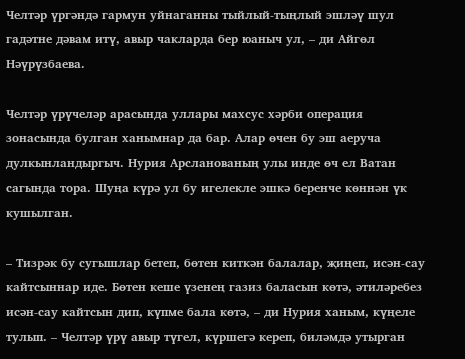Челтәр үргәндә гармун уйнаганны тыйлый-тыңлый эшләү шул гадәтне дәвам итү, авыр чакларда бер юаныч ул, – ди Айгөл Нәүрүзбаева.

Челтәр үрүчеләр арасында уллары махсус хәрби операция зонасында булган ханымнар да бар. Алар өчен бу эш аеруча дулкынландыргыч. Нурия Арсланованың улы инде өч ел Ватан сагында тора. Шуңа күрә ул бу игелекле эшкә беренче көннән үк кушылган.

– Тизрәк бу сугышлар бетеп, бөтен киткән балалар, җиңеп, исән-сау кайтсыннар иде. Бөтен кеше үзенең газиз баласын көтә, әтиләребез исән-сау кайтсын дип, күпме бала көтә, – ди Нурия ханым, күңеле тулып. – Челтәр үрү авыр түгел, күршегә кереп, биләмдә утырган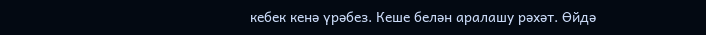кебек кенә үрәбез. Кеше белән аралашу рәхәт. Өйдә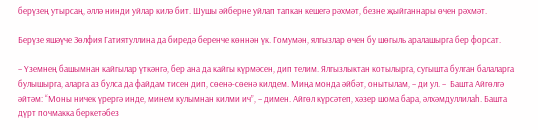берүзең утырсаң, әллә нинди уйлар килә бит. Шушы әйберне уйлап тапкан кешегә рәхмәт, безне җыйганнары өчен рәхмәт.

Берүзе яшәүче Зөлфия Гатиятуллина да биредә беренче көннән үк. Гомумән, ялгызлар өчен бу шөгыль аралашырга бер форсат.

– Үземнең башымнан кайгылар үткәнгә, бер ана да кайгы күрмәсен, дип телим. Ялгызлыктан котылырга, сугышта булган балаларга булышырга, аларга аз булса да файдам тисен дип, сөенә-сөенә килдем. Миңа монда әйбәт, онытылам, – ди ул. –  Башта Айгөлгә әйтәм: “Моны ничек үрергә инде, минем кулымнан килми ич”, – димен. Айгөл күрсәтеп, хәзер шома бара, әлхәмдуллилаһ. Башта дүрт почмакка беркетәбез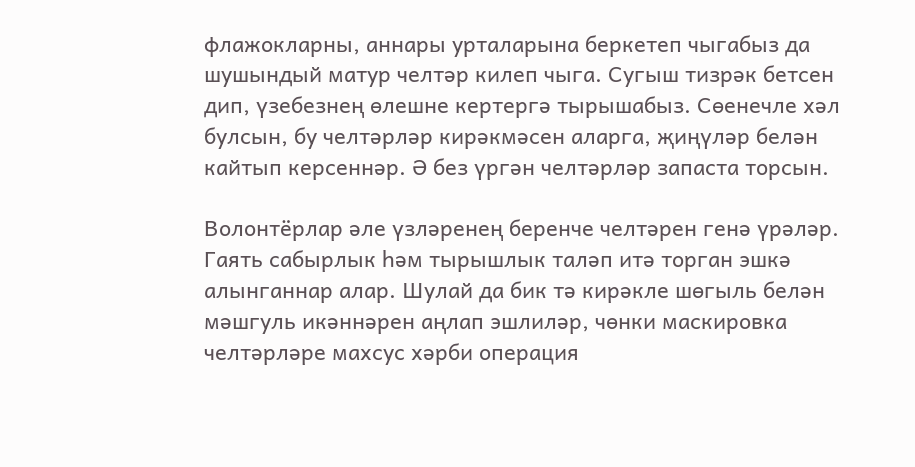флажокларны, аннары урталарына беркетеп чыгабыз да шушындый матур челтәр килеп чыга. Сугыш тизрәк бетсен дип, үзебезнең өлешне кертергә тырышабыз. Сөенечле хәл булсын, бу челтәрләр кирәкмәсен аларга, җиңүләр белән кайтып керсеннәр. Ә без үргән челтәрләр запаста торсын.

Волонтёрлар әле үзләренең беренче челтәрен генә үрәләр. Гаять сабырлык һәм тырышлык таләп итә торган эшкә алынганнар алар. Шулай да бик тә кирәкле шөгыль белән мәшгуль икәннәрен аңлап эшлиләр, чөнки маскировка челтәрләре махсус хәрби операция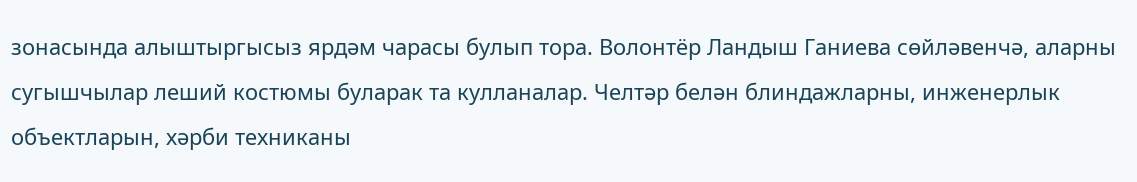зонасында алыштыргысыз ярдәм чарасы булып тора. Волонтёр Ландыш Ганиева сөйләвенчә, аларны сугышчылар леший костюмы буларак та кулланалар. Челтәр белән блиндажларны, инженерлык объектларын, хәрби техниканы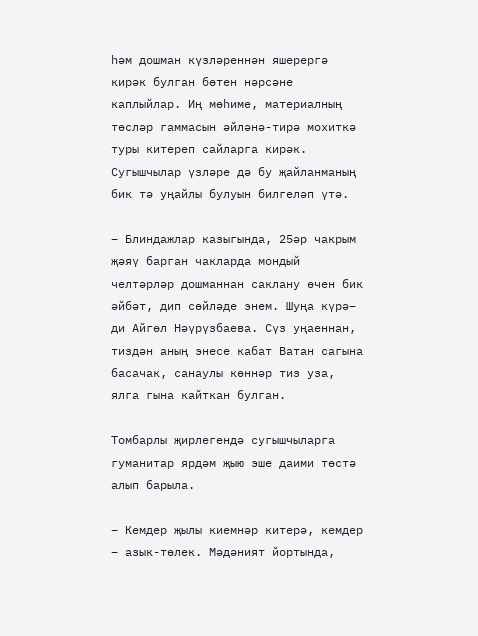һәм дошман күзләреннән яшерергә кирәк булган бөтен нәрсәне каплыйлар. Иң мөһиме, материалның төсләр гаммасын әйләнә-тирә мохиткә туры китереп сайларга кирәк. Сугышчылар үзләре дә бу җайланманың бик тә уңайлы булуын билгеләп үтә.

– Блиндажлар казыгында, 25әр чакрым җәяү барган чакларда мондый челтәрләр дошманнан саклану өчен бик әйбәт, дип сөйләде энем. Шуңа күрә– ди Айгөл Нәүрүзбаева. Сүз уңаеннан, тиздән аның энесе кабат Ватан сагына басачак, санаулы көннәр тиз уза, ялга гына кайткан булган.

Томбарлы җирлегендә сугышчыларга гуманитар ярдәм җыю эше даими төстә алып барыла.

– Кемдер җылы киемнәр китерә, кемдер – азык-төлек. Мәдәният йортында,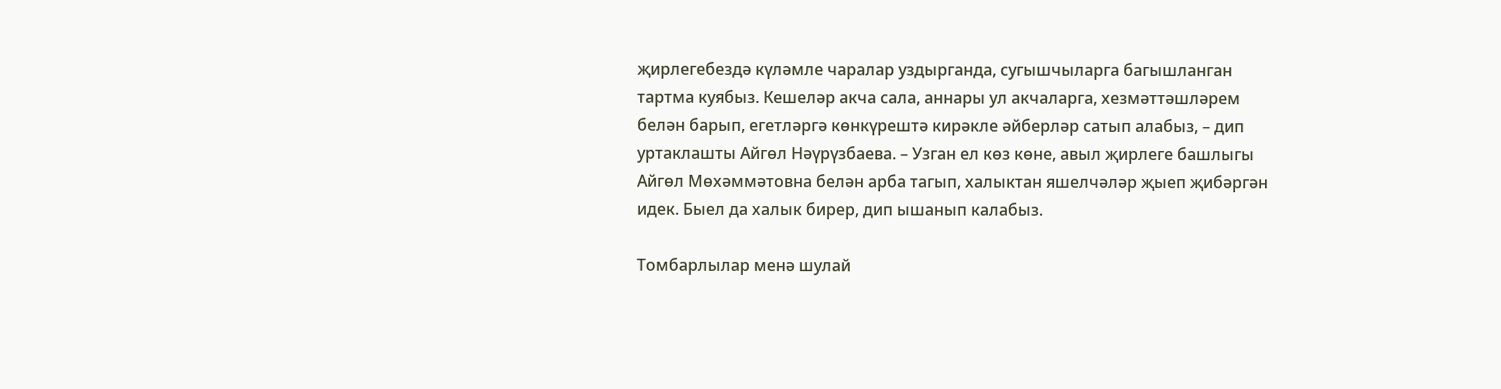җирлегебездә күләмле чаралар уздырганда, сугышчыларга багышланган тартма куябыз. Кешеләр акча сала, аннары ул акчаларга, хезмәттәшләрем белән барып, егетләргә көнкүрештә кирәкле әйберләр сатып алабыз, – дип уртаклашты Айгөл Нәүрүзбаева. – Узган ел көз көне, авыл җирлеге башлыгы Айгөл Мөхәммәтовна белән арба тагып, халыктан яшелчәләр җыеп җибәргән идек. Быел да халык бирер, дип ышанып калабыз.

Томбарлылар менә шулай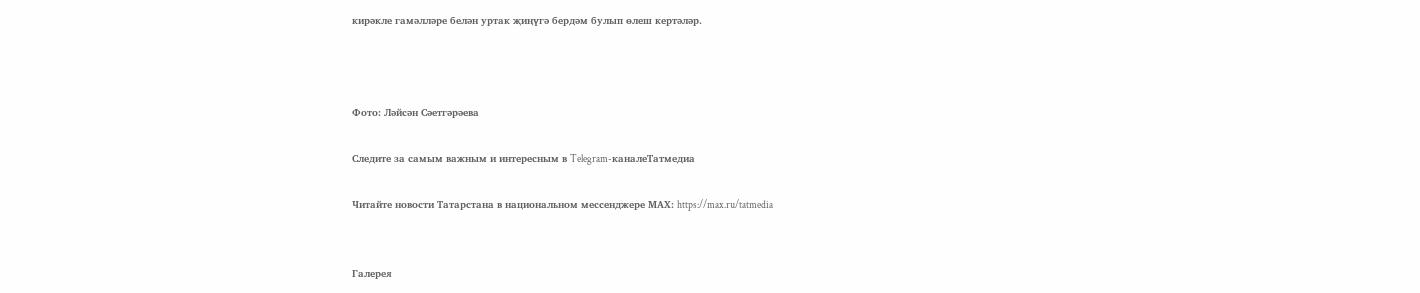кирәкле гамәлләре белән уртак җиңүгә бердәм булып өлеш кертәләр.



Фото: Ләйсән Сәетгәрәева

Следите за самым важным и интересным в Telegram-каналеТатмедиа

Читайте новости Татарстана в национальном мессенджере MАХ: https://max.ru/tatmedia


Галерея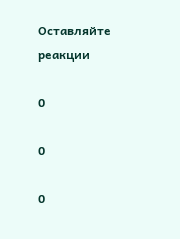Оставляйте реакции

0

0

0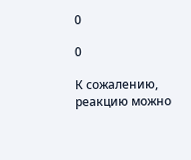0

0

К сожалению, реакцию можно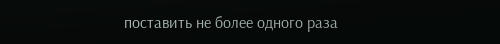поставить не более одного раза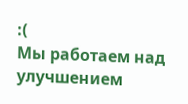:(
Мы работаем над улучшением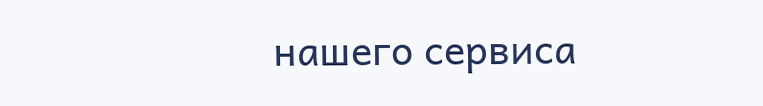нашего сервиса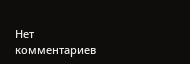Нет комментариев